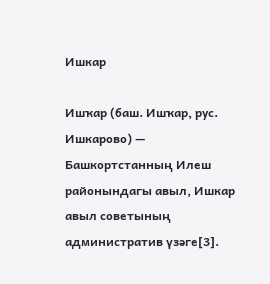Ишкар

Ишҡар (баш. Ишҡар, рус. Ишкарово) — Башкортстанның Илеш районындагы авыл, Ишкар авыл советының административ үзәге[3].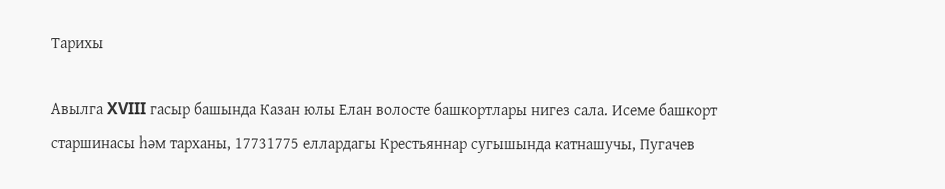Тарихы

Авылга XVIII гасыр башында Казан юлы Елан волосте башкортлары нигез сала. Исеме башкорт старшинасы һәм тарханы, 17731775 еллардагы Крестьяннар сугышында катнашучы, Пугачев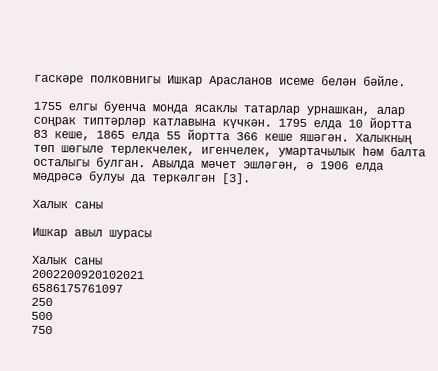гаскәре полковнигы Ишкар Арасланов исеме белән бәйле.

1755 елгы буенча монда ясаклы татарлар урнашкан, алар соңрак типтәрләр катлавына күчкән. 1795 елда 10 йортта 83 кеше, 1865 елда 55 йортта 366 кеше яшәгән. Халыкның төп шөгыле терлекчелек, игенчелек, умартачылык һәм балта осталыгы булган. Авылда мәчет эшләгән, ә 1906 елда мәдрәсә булуы да теркәлгән [3].

Халык саны

Ишкар авыл шурасы

Халык саны
2002200920102021
6586175761097
250
500
750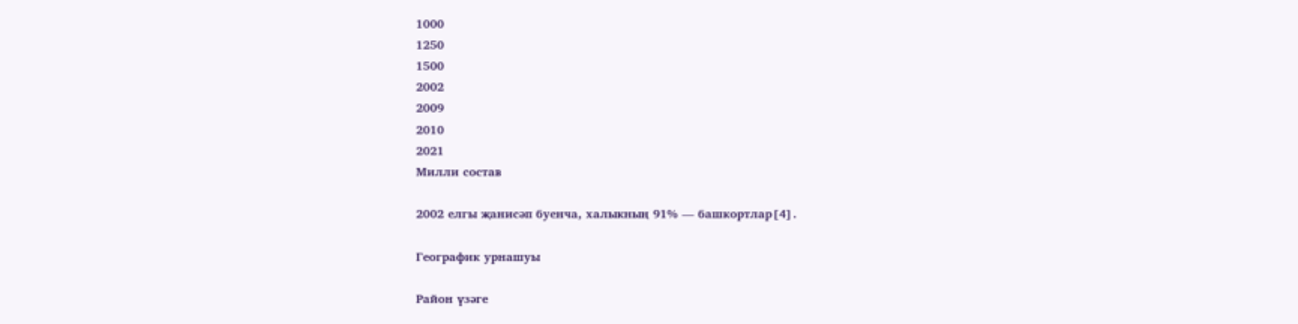1000
1250
1500
2002
2009
2010
2021
Милли состав

2002 елгы җанисәп буенча, халыкның 91% — башкортлар[4].

Географик урнашуы

Район үзәге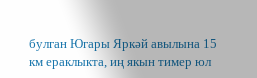булган Югары Яркәй авылына 15 км ераклыкта, иң якын тимер юл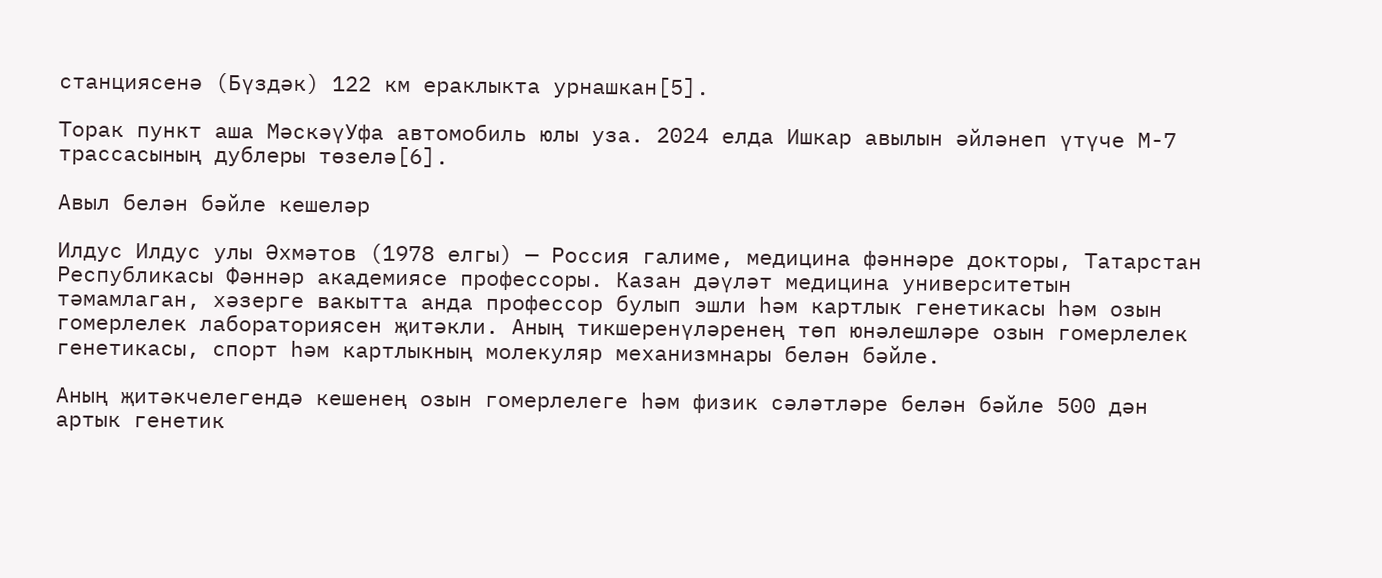станциясенә (Бүздәк) 122 км ераклыкта урнашкан[5].

Торак пункт аша МәскәүУфа автомобиль юлы уза. 2024 елда Ишкар авылын әйләнеп үтүче М-7 трассасының дублеры төзелә[6].

Авыл белән бәйле кешеләр

Илдус Илдус улы Әхмәтов (1978 елгы) — Россия галиме, медицина фәннәре докторы, Татарстан Республикасы Фәннәр академиясе профессоры. Казан дәүләт медицина университетын тәмамлаган, хәзерге вакытта анда профессор булып эшли һәм картлык генетикасы һәм озын гомерлелек лабораториясен җитәкли. Аның тикшеренүләренең төп юнәлешләре озын гомерлелек генетикасы, спорт һәм картлыкның молекуляр механизмнары белән бәйле.

Аның җитәкчелегендә кешенең озын гомерлелеге һәм физик сәләтләре белән бәйле 500 дән артык генетик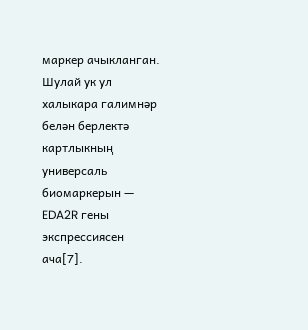маркер ачыкланган. Шулай ук ул халыкара галимнәр белән берлектә картлыкның универсаль биомаркерын — EDA2R гены экспрессиясен ача[7].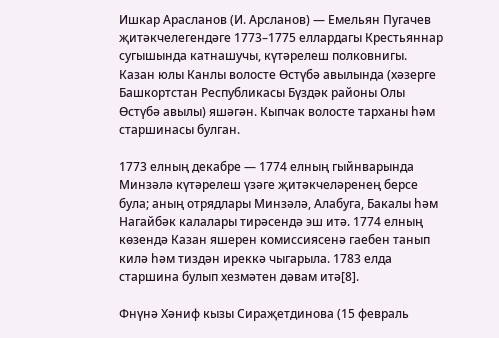Ишкар Арасланов (И. Арсланов) — Емельян Пугачев җитәкчелегендәге 1773–1775 еллардагы Крестьяннар сугышында катнашучы, күтәрелеш полковнигы. Казан юлы Канлы волосте Өстүбә авылында (хәзерге Башкортстан Республикасы Бүздәк районы Олы Өстүбә авылы) яшәгән. Кыпчак волосте тарханы һәм старшинасы булган.

1773 елның декабре — 1774 елның гыйнварында Минзәлә күтәрелеш үзәге җитәкчеләренең берсе була; аның отрядлары Минзәлә, Алабуга, Бакалы һәм Нагайбәк калалары тирәсендә эш итә. 1774 елның көзендә Казан яшерен комиссиясенә гаебен танып килә һәм тиздән иреккә чыгарыла. 1783 елда старшина булып хезмәтен дәвам итә[8].

Фнүнә Хәниф кызы Сираҗетдинова (15 февраль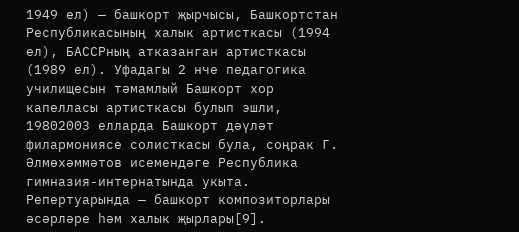1949 ел) — башкорт җырчысы, Башкортстан Республикасының халык артисткасы (1994 ел), БАССРның атказанган артисткасы (1989 ел). Уфадагы 2 нче педагогика училищесын тәмамлый Башкорт хор капелласы артисткасы булып эшли, 19802003 елларда Башкорт дәүләт филармониясе солисткасы була, соңрак Г. Әлмөхәммәтов исемендәге Республика гимназия-интернатында укыта. Репертуарында — башкорт композиторлары әсәрләре һәм халык җырлары[9].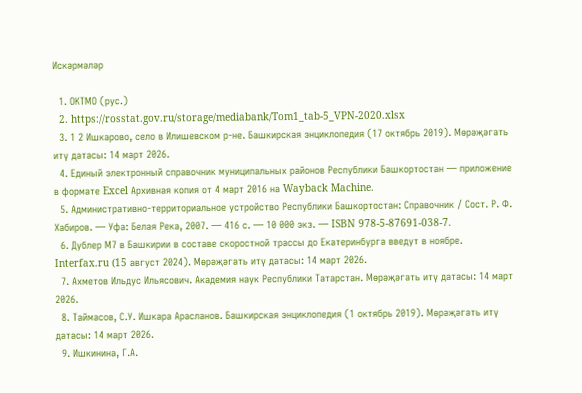Искәрмәләр

  1. ОКТМО (рус.)
  2. https://rosstat.gov.ru/storage/mediabank/Tom1_tab-5_VPN-2020.xlsx
  3. 1 2 Ишкарово, село в Илишевском р‑не. Башкирская энциклопедия (17 октябрь 2019). Мөрәҗәгать итү датасы: 14 март 2026.
  4. Единый электронный справочник муниципальных районов Республики Башкортостан — приложение в формате Excel Архивная копия от 4 март 2016 на Wayback Machine.
  5. Административно-территориальное устройство Республики Башкортостан: Справочник / Сост. Р. Ф. Хабиров. — Уфа: Белая Река, 2007. — 416 с. — 10 000 экз. — ISBN 978-5-87691-038-7.
  6. Дублер М7 в Башкирии в составе скоростной трассы до Екатеринбурга введут в ноябре. Interfax.ru (15 август 2024). Мөрәҗәгать итү датасы: 14 март 2026.
  7. Ахметов Ильдус Ильясович. Академия наук Республики Татарстан. Мөрәҗәгать итү датасы: 14 март 2026.
  8. Таймасов, С.У. Ишкара Арасланов. Башкирская энциклопедия (1 октябрь 2019). Мөрәҗәгать итү датасы: 14 март 2026.
  9. Ишкинина, Г.А.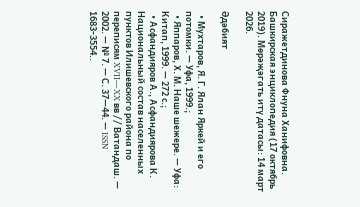Сиражетдинова Фнуна Ханифовна. Башкирская энциклопедия (17 октябрь 2019). Мөрәҗәгать итү датасы: 14 март 2026.

Әдәбият

  • Мухтаров, Я. Г. Ялан Яркей и его потомки. — Уфа, 1999.;
  • Яппаров, Х. М. Наше шежере. — Уфа: Китап, 1999. — 272 с.;
  • Асфандияров А., Асфандиярова К. Национальный состав населенных пунктов Илишевского района по переписям XVII—XX вв // Ватандаш. — 2002. — № 7. — С. 37—44. — ISSN 1683-3554..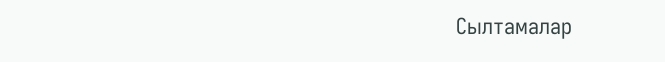Сылтамалар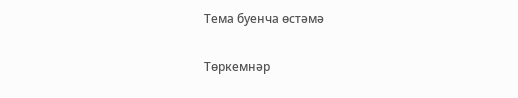Тема буенча өстәмә

Төркемнәр